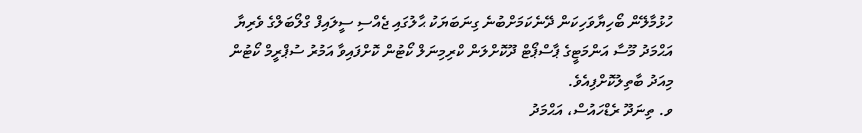ހުޅުމާލޭން ބޯހިޔާވަހިކަން ދޭނެކަމަށްބުނެ ގިނަބަޔަކު ޙާލުގައި ޖެއްސި ސީލައިފް ގްލޯބަލްގެ ވެރިޔާ އަޙްމަދު މޫސާ އަންމަޓީގެ ޕާސްޕޯޓް ދޫކޮށްލަން ކްރިމިނަލް ކޯޓުން ކޮށްފައިވާ އަމުރު ސުޕްރީމް ކޯޓުން މިއަދު ބާތިލުކޮށްފިއެވެ.
ވ. ތިނަދޫ ރެޑްހައުސް، އަޙްމަދު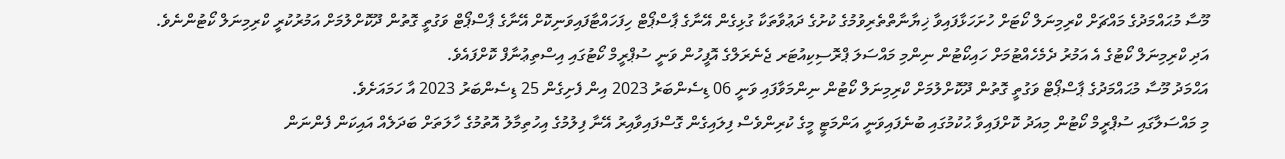މޫސާ މުޙައްމަދުގެ މައްޗަށް ކްރިމިނަލް ކޯޓަށް ހުށަހަޅާފައިވާ ޚިޔާނާތްތެރިވުމުގެ ކުށުގެ ދަޢުވާތަކާ ގުޅިގެން އޭނާގެ ޕާސްޕޯޓް ހިފަހައްޓާފައިވަނިކޮށް އޭނާގެ ޕާސްޕޯޓް ވަގުތީ ގޮތުން ދޫކޮށްލުމަށް އަމުރުކުރީ ކްރިމިނަލް ކޯޓުންނެވެ.
އަދި ކްރިމިނަލް ކޯޓުގެ އެ އަމުރު ދެމެހެއްޓުމަށް ހައިކޯޓުން ނިންމި މައްސަލަ ޕްރޮސިކިއުޓަރ ޖެނެރަލްގެ އޮފީހުން ވަނީ ސުޕްރީމް ކޯޓުގައި އިސްތިޢުނާފް ކޮށްފައެވެ.
އަޙްމަދު މޫސާ މުޙައްމަދުގެ ޕާސްޕޯޓް ވަގުތީ ގޮތުން ދޫކޮށްލުމަށް ކްރިމިނަލް ކޯޓުން ނިންމަވާފައި ވަނީ 06 ޑިސެންބަރު 2023 އިން ފެށިގެން 25 ޑިސެންބަރު 2023 އާ ހަމައަށެވެ.
މި މައްސަލާގައި ސުޕްރީމް ކޯޓުން މިއަދު ކޮށްފައިވާ ޙުކުމުގައި ބުނެފައިވަނީ އަންމަޓީ މީގެ ކުރިންވެސް ފިލައިގެން ގޮސްފައިވާއިރު އޭނާ ފިލުމުގެ އިހުތިމާލު އޮތުމުގެ ހާލަތަށް ބަދަލެއް އައިކަން ފެންނަން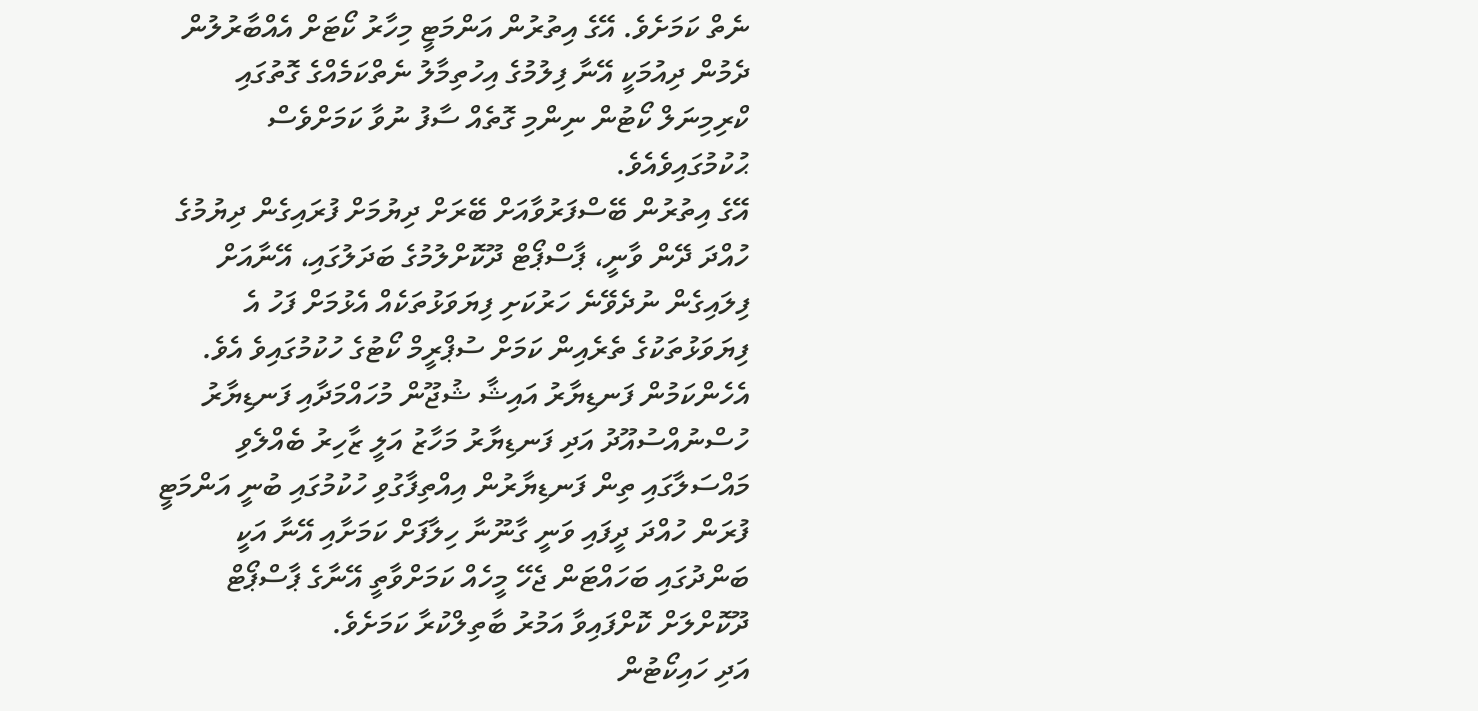ނެތް ކަމަށެވެ. އޭގެ އިތުރުން އަންމަޓީ މިހާރު ކޯޓަށް އެއްބާރުލުން ދެމުން ދިއުމަކީ އޭނާ ފިލުމުގެ އިހުތިމާލު ނެތްކަމެއްގެ ގޮތުގައި ކްރިމިނަލް ކޯޓުން ނިންމި ގޮތެއް ސާފު ނުވާ ކަމަށްވެސް ޙުކުމުގައިވެއެވެ.
އޭގެ އިތުރުން ބޭސްފަރުވާއަށް ބޭރަށް ދިޔުމަށް ފުރައިގެން ދިޔުމުގެ ހުއްދަ ދޭން ވާނީ، ޕާސްޕޯޓް ދޫކޮށްލުމުގެ ބަދަލުގައި، އޭނާއަށް ފިލައިގެން ނުދެވޭނެ ހަރުކަށި ފިޔަވަޅުތަކެއް އެޅުމަށް ފަހު އެ ފިޔަވަޅުތަކުގެ ތެރެއިން ކަމަށް ސުޕްރީމް ކޯޓުގެ ހުކުމުގައިވެ އެވެ.
އެހެންކަމުން ފަނޑިޔާރު އައިޝާ ޝުޖޫން މުހައްމަދާއި ފަނޑިޔާރު ހުސްނުއްސުއޫދު އަދި ފަނޑިޔާރު މަހާޒު އަލީ ޒާހިރު ބެއްލެވި މައްސަލާގައި ތިން ފަނޑިޔާރުން އިއްތިފާގުވި ހުކުމުގައި ބުނީ އަންމަޓީ ފުރަން ހުއްދަ ދީފައި ވަނީ ގާނޫނާ ހިލާފަށް ކަމަށާއި އޭނާ އަކީ ބަންދުގައި ބަހައްޓަން ޖެހޭ މީހެއް ކަމަށްވާތީ އޭނާގެ ޕާސްޕޯޓް ދޫކޮށްލަށް ކޮށްފައިވާ އަމުރު ބާތިލްކުރާ ކަމަށެވެ.
އަދި ހައިކޯޓުން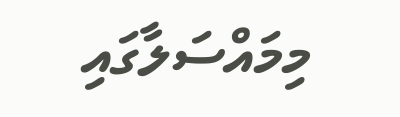މިމައްސަލާގައި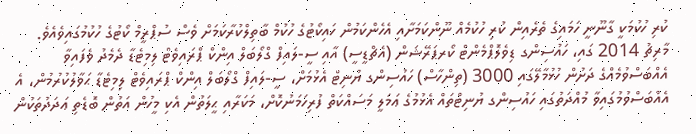ކުރި ހުކުމަކީ ގާނޫނީ ހަމައިގެ ތެރެއިން ކުރި ހުކުމެއް ނޫންކަމަށާއި އެހެންކަމުން ހައިކޯޓުގެ ހުކުމް ބާތިލްކުރާކަމަށް ވެސް ސުޕްރީމް ކޯޓުގެ ހުކުމުގައިވެއެވެ.
މާރިޗު 2014 ގައި، ހައުސިންގ ޑިވެލޮޕްމެންޓް ކޯރޕަރޭޝަން (އެޗްޑީސީ) އާއި ސީ-ލައިފް ގްލޯބަލް އިންކް ޕްރައިވެޓް ލިމިޓެޑާ ދެމެދު ވެފައިވާ އެއްބަސްވުމެއްގެ ދަށުން ހުޅުމާލޭގައި 3000 (ތިންހާސް) ހައުސިންގ ޔުނިޓް އެޅުމަށް، ސީ-ލައިފް ގްލޯބަލް އިންކް ޕްރައިވެޓް ލިމިޓެޑާ ޙަވާލުކުރުމުން، އެ އެއްބަސްވުމުގައިވާ މުއްދަތުގައި ހައުސިންގ ޔުނިޓްތައް އެޅުމުގެ ޢަމަލީ މަސައްކަތް ފުރިހަމަނުކޮށް، މަކަރާއި ޙީލަތުން އެކި މީހުން އަތުން ބޮޑެތި ޢަދަދުތަކުން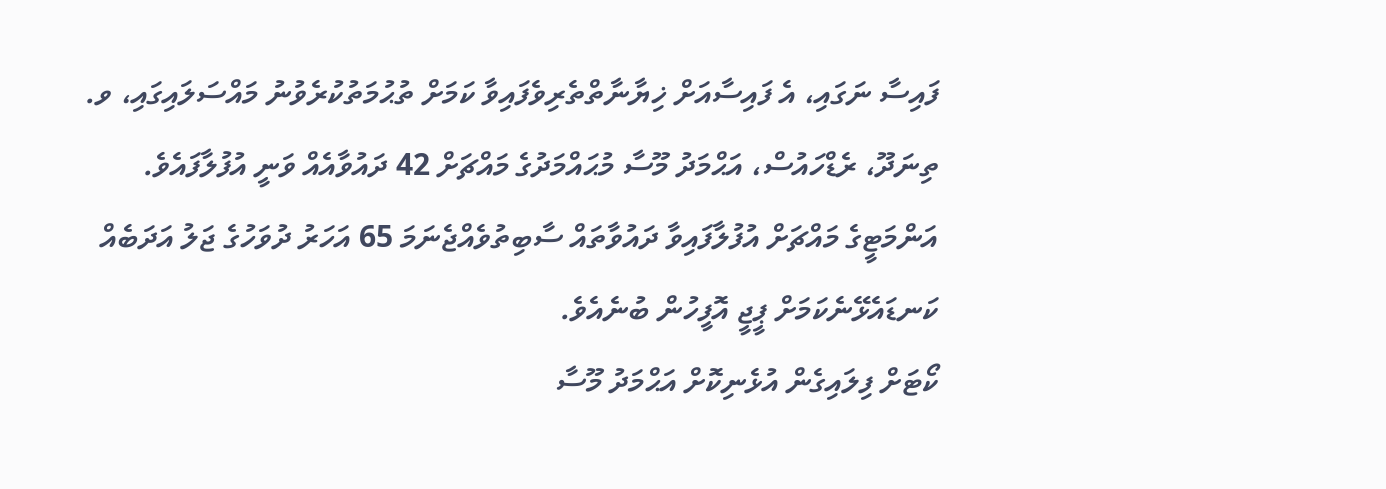ފައިސާ ނަގައި، އެ ފައިސާއަށް ޚިޔާނާތްތެރިވެފައިވާ ކަމަށް ތުޙުމަތުކުރެވުނު މައްސަލައިގައި، ވ. ތިނަދޫ، ރެޑްހައުސް، އަޙްމަދު މޫސާ މުޙައްމަދުގެ މައްޗަށް 42 ދައުވާއެއް ވަނީ އުފުލާފައެވެ.
އަންމަޓީގެ މައްޗަށް އުފުލާފައިވާ ދައުވާތައް ސާބިތުވެއްޖެނަމަ 65 އަހަރު ދުވަހުގެ ޖަލު އަދަބެއް ކަނޑައެޅޭނެކަމަށް ޕީޖީ އޮފީހުން ބުނެއެވެ.
ކޯޓަށް ފިލައިގެން އުޅެނިކޮށް އަޙްމަދު މޫސާ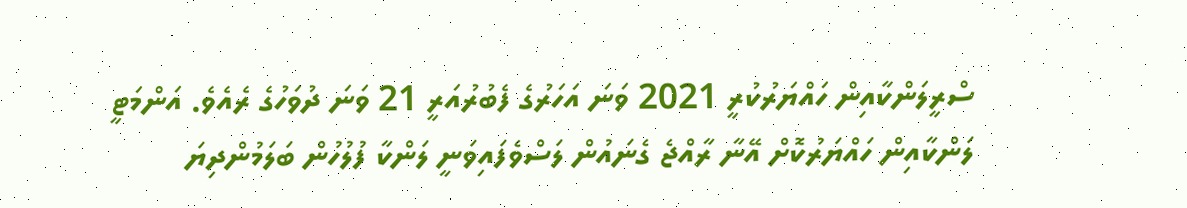ސްރީލަންކާއިން ހައްޔަރުކުރީ 2021 ވަނަ އަހަރުގެ ފެބުރުއަރީ 21 ވަނަ ދުވަހުގެ ރެއެވެ. އަންމަޓީ ލަންކާއިން ހައްޔަރުކޮށް އޭނާ ރާއްޖެ ގެނައުން ލަސްވެފައިވަނީ ލަންކާ ފުލުހުން ބަލަމުންދިޔަ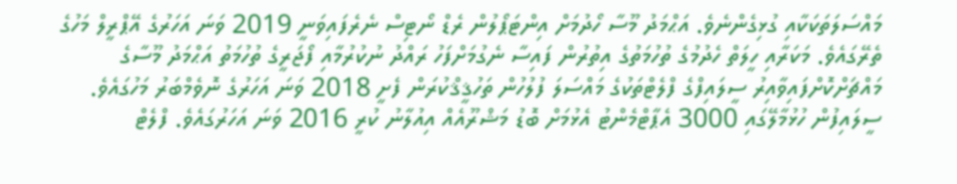މައްސަލަތަކަކާއި ގުޅިގެންނެވެ. އަޙްމަދު މޫސާ ހޯދުމަށް އިންޓަޕޯލުން ރެޑް ނޯޓިސް ނެރެފައިވަނީ 2019 ވަނަ އަހަރުގެ އޭޕްރީލް މަހުގެ ތެރޭގައެވެ. މަކަރާއި ހީލަތް ހެދުމުގެ ތުހުމަތުގެ އިތުރުން ފައިސާ ނެގުމަށްފަހު ރައްދު ނުކުރުމާއި ފޯޖަރީގެ ތުހުމަތު އަޙްމަދު މޫސާގެ މައްޗަށްކޮށްފައިވާއިރު ސީލައިފްގެ ފްލެޓްތަކުގެ މައްސަލަ ފުލުހުން ތަހުޤީޤްކުރަން ފެށީ 2018 ވަނަ އަހަރުގެ ނޮވެމްބަރު މަހުގައެވެ.
ސީލައިފުން ހުޅުމާލޭގައި 3000 އެޕާޓްމެންޓު އެޅުމަށް ބޮޑު މަޝްރޫއެއް އިއުލާނު ކުރީ 2016 ވަނަ އަހަރުގައެވެ. ފްލެޓް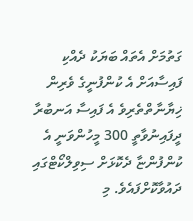ގަތުމަށް އެތައް ބަޔަކު ދެއްކި ފައިސާއަށް އެ ކުންފުނީގެ ވެރިން ޚިޔާނާތްތެރިވެ އެ ފައިސާ އަނބުރާ ދީފައިނުވާތީ 300 މީހުންވަނީ އެ ކުންފުންޏާ ދެކޮޅަށް ސިވިލްކޯޓްގައި ދައުވާކޮށްފައެވެ. މި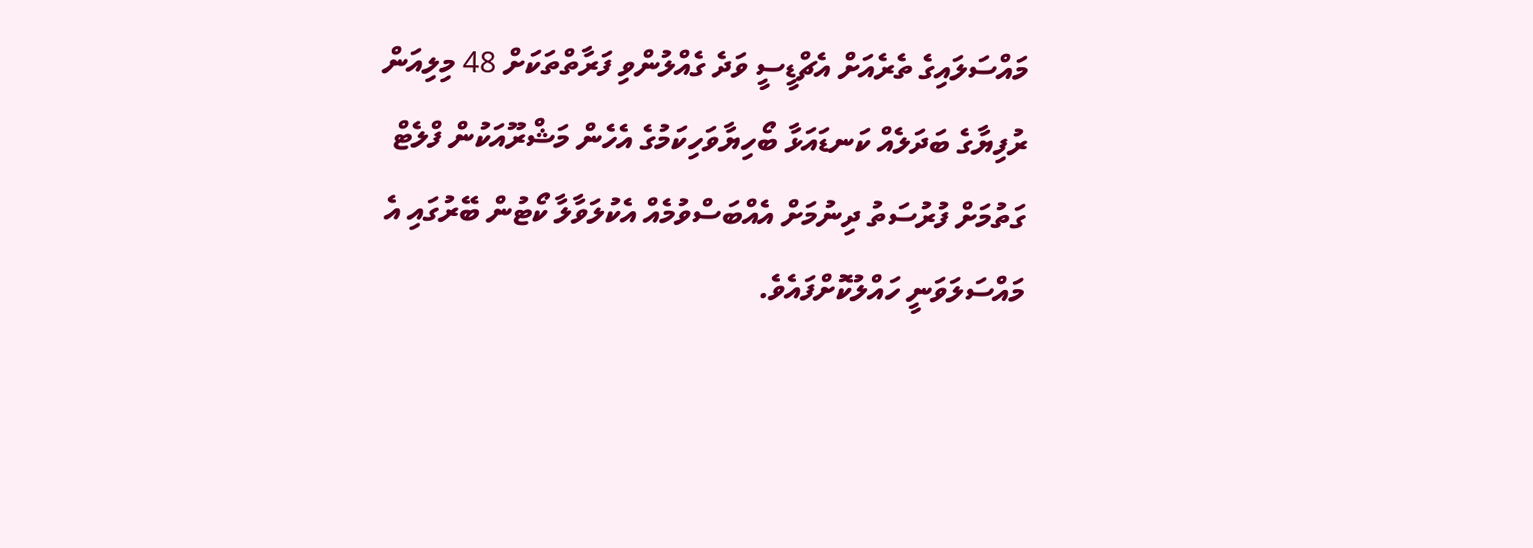މައްސަލައިގެ ތެރެއަށް އެޗްޑީސީ ވަދެ ގެއްލުންވި ފަރާތްތަކަށް 48 މިލިއަން ރުފިޔާގެ ބަދަލެއް ކަނޑައަޅާ ބޯހިޔާވަހިކަމުގެ އެހެން މަޝްރޫއަކުން ފްލެޓް ގަތުމަށް ފުރުސަތު ދިނުމަށް އެއްބަސްވުމެއް އެކުލަވާލާ ކޯޓުން ބޭރުގައި އެ މައްސަލަވަނީ ހައްލުކޮށްފައެވެ.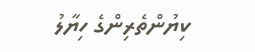ކިޔުންތެރިންގެ ހިޔާލު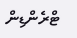ޓްރެންޑިން